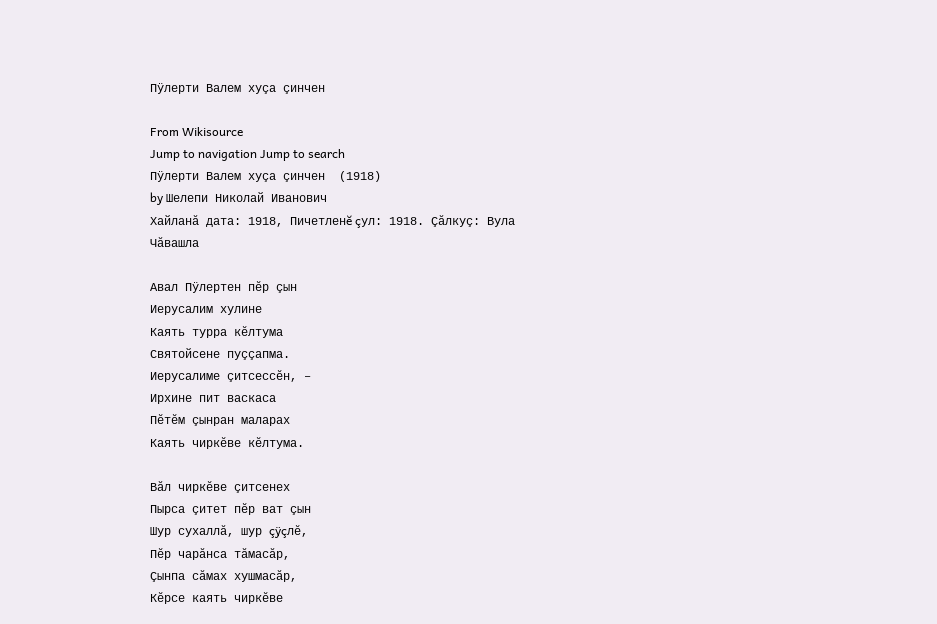Пÿлерти Валем хуçа çинчен

From Wikisource
Jump to navigation Jump to search
Пÿлерти Валем хуçа çинчен  (1918)
by Шелепи Николай Иванович
Хайланă дата: 1918, Пичетленĕ çул: 1918. Çăлкуç: Вула Чăвашла

Авал Пÿлертен пĕр çын
Иерусалим хулине
Каять турра кĕлтума
Святойсене пуççапма.
Иерусалиме çитсессĕн, –
Ирхине пит васкаса
Пĕтĕм çынран маларах
Каять чиркĕве кĕлтума.

Вăл чиркĕве çитсенех
Пырса çитет пĕр ват çын
Шур сухаллă, шур çÿçлĕ,
Пĕр чарăнса тăмасăр,
Çынпа сăмах хушмасăр,
Кĕрсе каять чиркĕве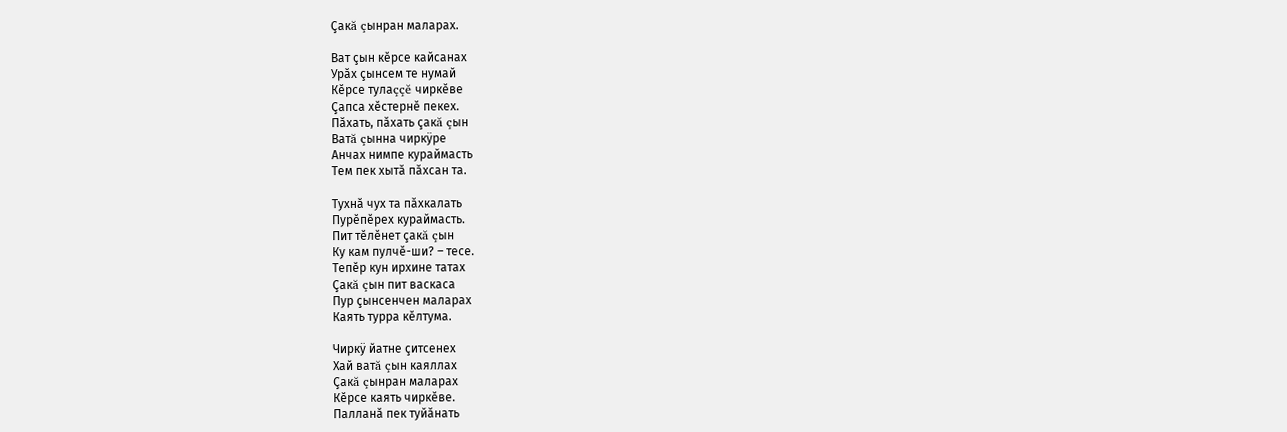Çакă çынран маларах.

Ват çын кĕрсе кайсанах
Урăх çынсем те нумай
Кĕрсе тулаççĕ чиркĕве
Çапса хĕстернĕ пекех.
Пăхать, пăхать çакă çын
Ватă çынна чиркÿре
Анчах нимпе кураймасть
Тем пек хытă пăхсан та.

Тухнă чух та пăхкалать
Пурĕпĕрех кураймасть.
Пит тĕлĕнет çакă çын
Ку кам пулчĕ-ши? – тесе.
Тепĕр кун ирхине татах
Çакă çын пит васкаса
Пур çынсенчен маларах
Каять турра кĕлтума.

Чиркÿ йатне çитсенех
Хай ватă çын каяллах
Çакă çынран маларах
Кĕрсе каять чиркĕве.
Палланă пек туйăнать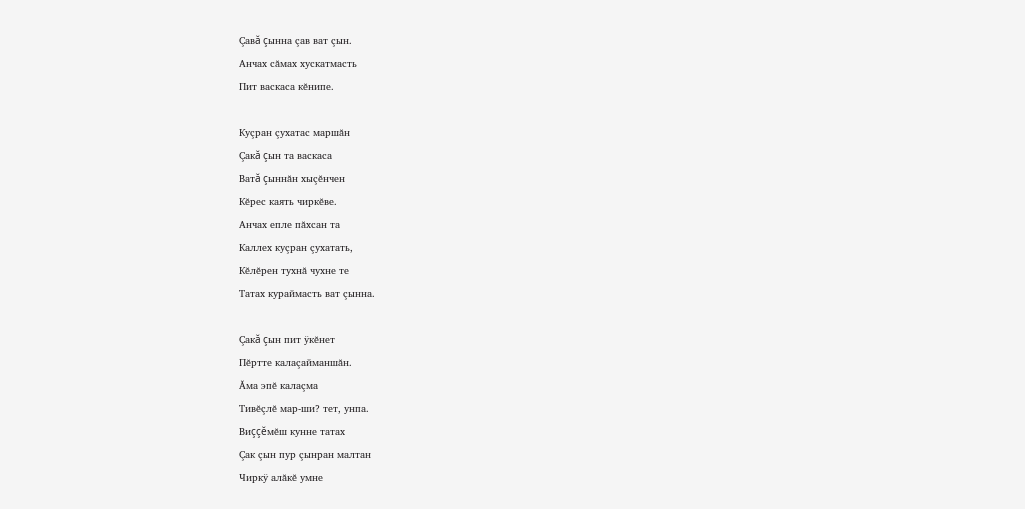Çавă çынна çав ват çын.
Анчах сăмах хускатмасть
Пит васкаса кĕнипе.

Куçран çухатас маршăн
Çакă çын та васкаса
Ватă çыннăн хыçĕнчен
Кĕрес каять чиркĕве.
Анчах епле пăхсан та
Каллех куçран çухатать,
Кĕлĕрен тухнă чухне те
Татах кураймасть ват çынна.

Çакă çын пит ÿкĕнет
Пĕртте калаçайманшăн.
Ăма эпĕ калаçма
Тивĕçлĕ мар-ши? тет, унпа.
Виççĕмĕш кунне татах
Çак çын пур çынран малтан
Чиркÿ алăкĕ умне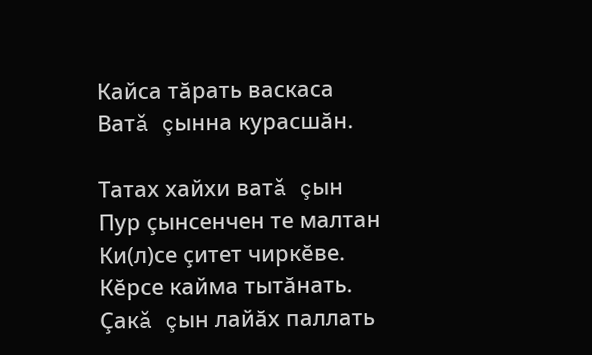Кайса тăрать васкаса
Ватă çынна курасшăн.

Татах хайхи ватă çын
Пур çынсенчен те малтан
Ки(л)се çитет чиркĕве.
Кĕрсе кайма тытăнать.
Çакă çын лайăх паллать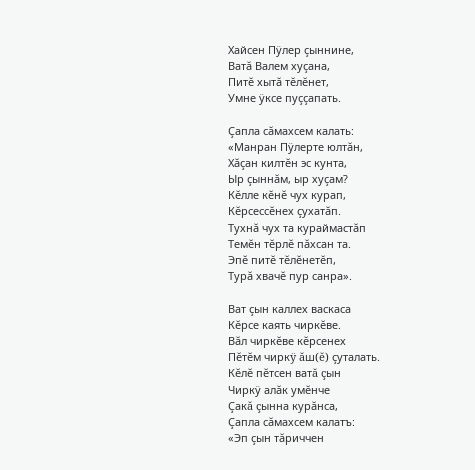Хайсен Пÿлер çыннине,
Ватă Валем хуçана,
Питĕ хытă тĕлĕнет,
Умне ÿксе пуççапать.

Çапла сăмахсем калать:
«Манран Пÿлерте юлтăн,
Хăçан килтĕн эс кунта,
Ыр çыннăм, ыр хуçам?
Кĕлле кĕнĕ чух курап,
Кĕрсессĕнех çухатăп.
Тухнă чух та кураймастăп
Темĕн тĕрлĕ пăхсан та.
Эпĕ питĕ тĕлĕнетĕп,
Турă хвачĕ пур санра».

Ват çын каллех васкаса
Кĕрсе каять чиркĕве.
Вăл чиркĕве кĕрсенех
Пĕтĕм чиркÿ ăш(ĕ) çуталать.
Кĕлĕ пĕтсен ватă çын
Чиркÿ алăк умĕнче
Çакă çынна курăнса,
Çапла сăмахсем калатъ:
«Эп çын тăриччен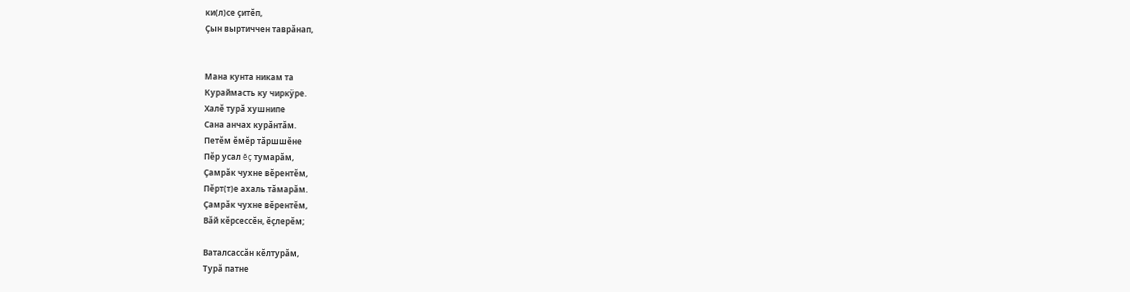ки(л)се çитĕп,
Çын выртиччен таврăнап,


Мана кунта никам та
Кураймасть ку чиркÿре.
Халĕ турă хушнипе
Сана анчах курăнтăм.
Петĕм ĕмĕр тăршшĕне
Пĕр усал ĕç тумарăм,
Çамрăк чухне вĕрентĕм,
Пĕрт(т)е ахаль тăмарăм.
Çамрăк чухне вĕрентĕм,
Вăй кĕрсессĕн, ĕçлерĕм;

Ваталсассăн кĕлтурăм,
Турă патне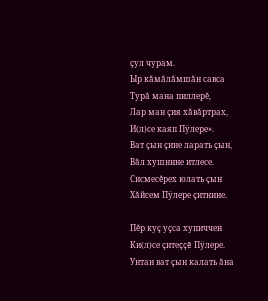çул чурам.
Ыр кăмăлăмшăн савса
Турă мана пиллерĕ,
Лар ман çия хăвăртрах,
И(л)се каяп Пÿлере».
Ват çын çине ларать çын,
Вăл хушнине итлесе.
Сисмесĕрех юлать çын
Хăйсем Пÿлере çитнине.

Пĕр куç уçса хупиччен
Ки(л)се çитеççĕ Пÿлере.
Унтан ват çын калать ăна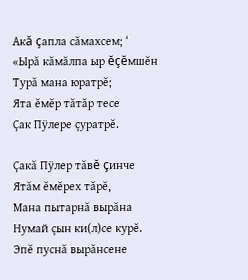Акă çапла сăмахсем; ‘
«Ырă кăмăлпа ыр ĕçĕмшĕн
Турă мана юратрĕ;
Ята ĕмĕр тăтăр тесе
Çак Пÿлере çуратрĕ.

Çакă Пÿлер тăвĕ çинче
Ятăм ĕмĕрех тăрĕ,
Мана пытарнă вырăна
Нумай çын ки(л)се курĕ.
Эпĕ пуснă вырăнсене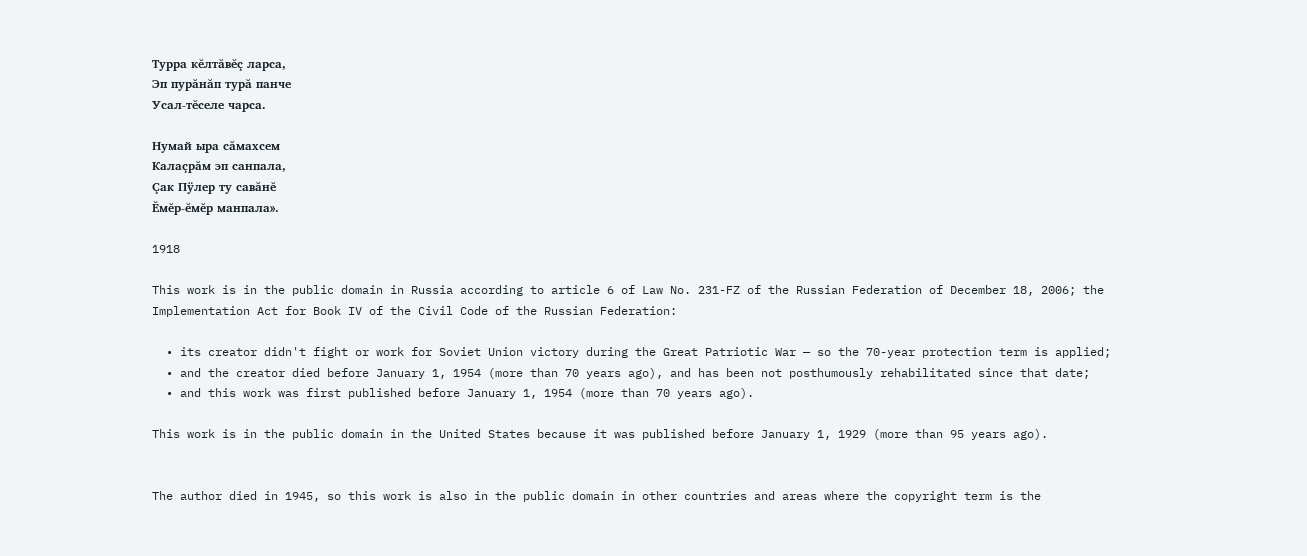Турра кĕлтăвĕç ларса,
Эп пурăнăп турă панче
Усал-тĕселе чарса.

Нумай ыра сăмахсем
Калаçрăм эп санпала,
Çак Пÿлер ту савăнĕ
Ĕмĕр-ĕмĕр манпала».

1918

This work is in the public domain in Russia according to article 6 of Law No. 231-FZ of the Russian Federation of December 18, 2006; the Implementation Act for Book IV of the Civil Code of the Russian Federation:

  • its creator didn't fight or work for Soviet Union victory during the Great Patriotic War — so the 70-year protection term is applied;
  • and the creator died before January 1, 1954 (more than 70 years ago), and has been not posthumously rehabilitated since that date;
  • and this work was first published before January 1, 1954 (more than 70 years ago).

This work is in the public domain in the United States because it was published before January 1, 1929 (more than 95 years ago).


The author died in 1945, so this work is also in the public domain in other countries and areas where the copyright term is the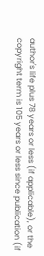author's life plus 78 years or less (if applicable), or the copyright term is 105 years or less since publication (if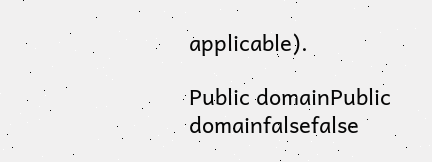applicable).

Public domainPublic domainfalsefalse